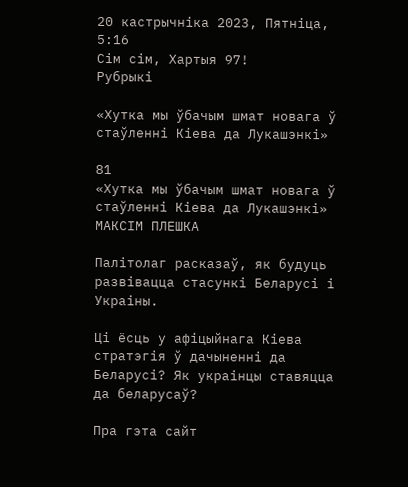20 кастрычнiка 2023, Пятніца, 5:16
Сім сім, Хартыя 97!
Рубрыкі

«Хутка мы ўбачым шмат новага ў стаўленні Кіева да Лукашэнкі»

81
«Хутка мы ўбачым шмат новага ў стаўленні Кіева да Лукашэнкі»
МАКСІМ ПЛЕШКА

Палітолаг расказаў, як будуць развівацца стасункі Беларусі і Украіны.

Ці ёсць у афіцыйнага Кіева стратэгія ў дачыненні да Беларусі? Як украінцы ставяцца да беларусаў?

Пра гэта сайт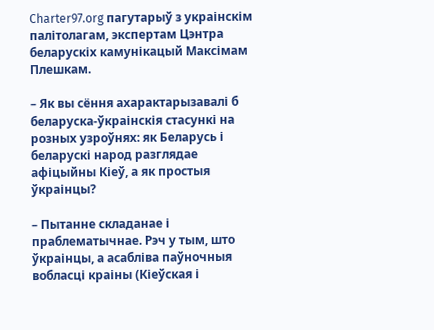Charter97.org пагутарыў з украінскім палітолагам, экспертам Цэнтра беларускіх камунікацый Максімам Плешкам.

– Як вы сёння ахарактарызавалі б беларуска-ўкраінскія стасункі на розных узроўнях: як Беларусь і беларускі народ разглядае афіцыйны Кіеў, а як простыя ўкраінцы?

– Пытанне складанае і праблематычнае. Рэч у тым, што ўкраінцы, а асабліва паўночныя вобласці краіны (Кіеўская і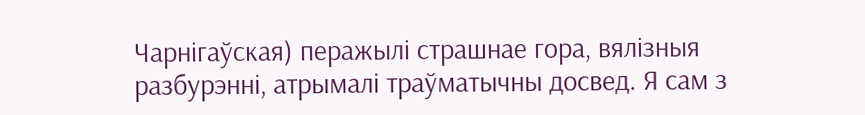Чарнігаўская) перажылі страшнае гора, вялізныя разбурэнні, атрымалі траўматычны досвед. Я сам з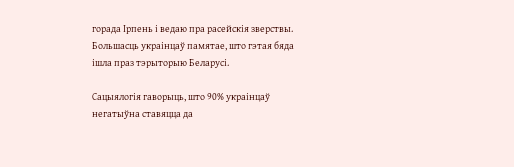горада Ірпень і ведаю пра расейскія зверствы. Большасць украінцаў памятае, што гэтая бяда ішла праз тэрыторыю Беларусі.

Сацыялогія гаворыць, што 90% украінцаў негатыўна ставяцца да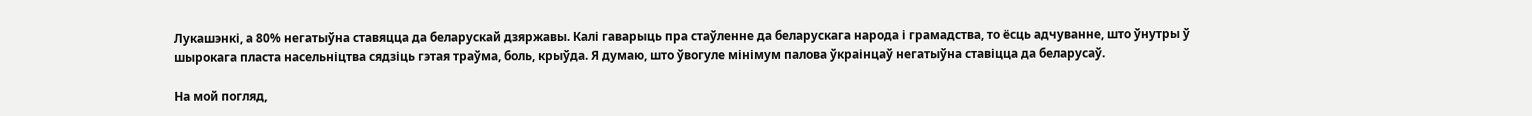Лукашэнкі, а 80% негатыўна ставяцца да беларускай дзяржавы. Калі гаварыць пра стаўленне да беларускага народа і грамадства, то ёсць адчуванне, што ўнутры ў шырокага пласта насельніцтва сядзіць гэтая траўма, боль, крыўда. Я думаю, што ўвогуле мінімум палова ўкраінцаў негатыўна ставіцца да беларусаў.

На мой погляд,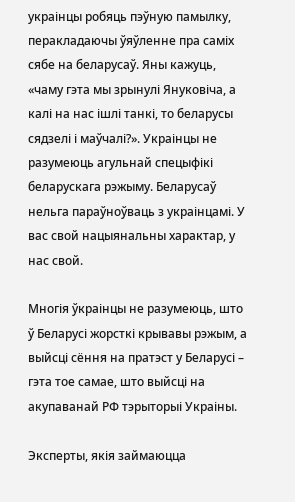украінцы робяць пэўную памылку, перакладаючы ўяўленне пра саміх сябе на беларусаў. Яны кажуць, «чаму гэта мы зрынулі Януковіча, а калі на нас ішлі танкі, то беларусы сядзелі і маўчалі?». Украінцы не разумеюць агульнай спецыфікі беларускага рэжыму. Беларусаў нельга параўноўваць з украінцамі. У вас свой нацыянальны характар, у нас свой.

Многія ўкраінцы не разумеюць, што ў Беларусі жорсткі крывавы рэжым, а выйсці сёння на пратэст у Беларусі – гэта тое самае, што выйсці на акупаванай РФ тэрыторыі Украіны.

Эксперты, якія займаюцца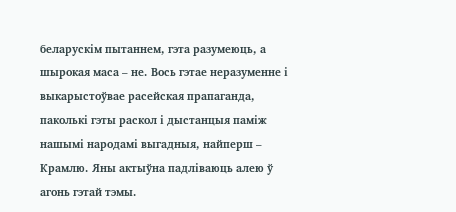беларускім пытаннем, гэта разумеюць, а шырокая маса – не. Вось гэтае неразуменне і выкарыстоўвае расейская прапаганда, паколькі гэты раскол і дыстанцыя паміж нашымі народамі выгадныя, найперш – Крамлю. Яны актыўна падліваюць алею ў агонь гэтай тэмы.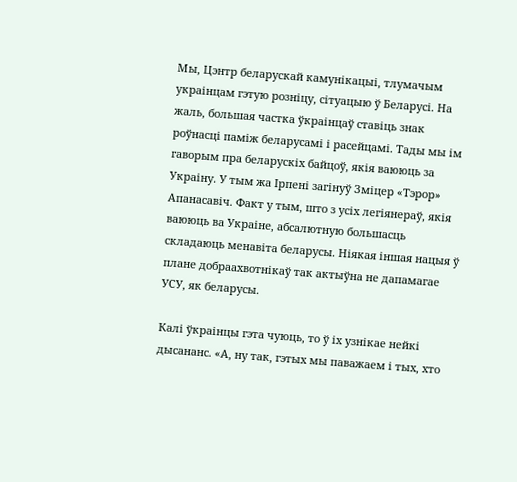Мы, Цэнтр беларускай камунікацыі, тлумачым украінцам гэтую розніцу, сітуацыю ў Беларусі. На жаль, большая частка ўкраінцаў ставіць знак роўнасці паміж беларусамі і расейцамі. Тады мы ім гаворым пра беларускіх байцоў, якія ваююць за Украіну. У тым жа Ірпені загінуў Зміцер «Тэрор» Апанасавіч. Факт у тым, што з усіх легіянераў, якія ваююць ва Украіне, абсалютную большасць складаюць менавіта беларусы. Ніякая іншая нацыя ў плане добраахвотнікаў так актыўна не дапамагае УСУ, як беларусы.

Калі ўкраінцы гэта чуюць, то ў іх узнікае нейкі дысананс. «А, ну так, гэтых мы паважаем і тых, хто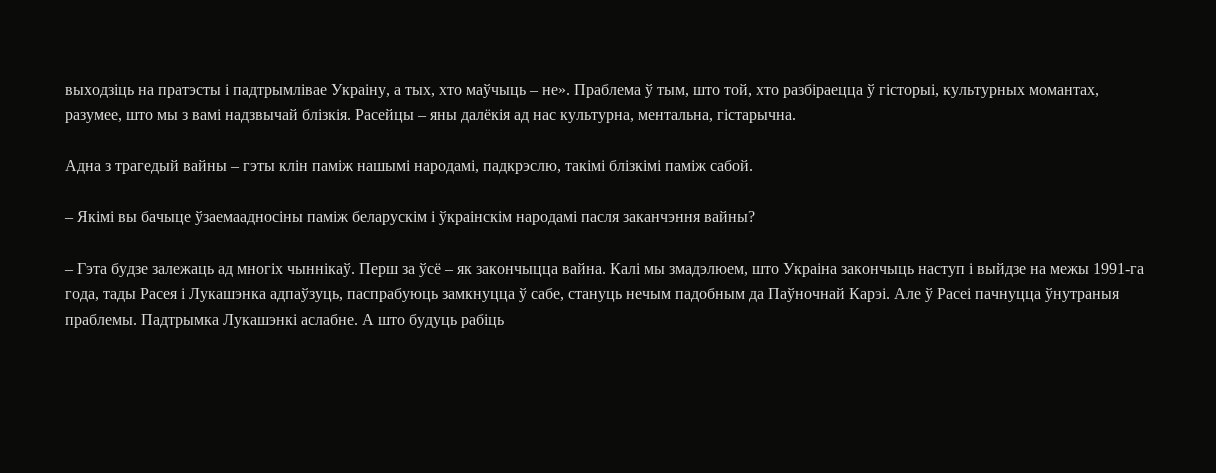выходзіць на пратэсты і падтрымлівае Украіну, а тых, хто маўчыць – не». Праблема ў тым, што той, хто разбіраецца ў гісторыі, культурных момантах, разумее, што мы з вамі надзвычай блізкія. Расейцы – яны далёкія ад нас культурна, ментальна, гістарычна.

Адна з трагедый вайны – гэты клін паміж нашымі народамі, падкрэслю, такімі блізкімі паміж сабой.

– Якімі вы бачыце ўзаемаадносіны паміж беларускім і ўкраінскім народамі пасля заканчэння вайны?

– Гэта будзе залежаць ад многіх чыннікаў. Перш за ўсё – як закончыцца вайна. Калі мы змадэлюем, што Украіна закончыць наступ і выйдзе на межы 1991-га года, тады Расея і Лукашэнка адпаўзуць, паспрабуюць замкнуцца ў сабе, стануць нечым падобным да Паўночнай Карэі. Але ў Расеі пачнуцца ўнутраныя праблемы. Падтрымка Лукашэнкі аслабне. А што будуць рабіць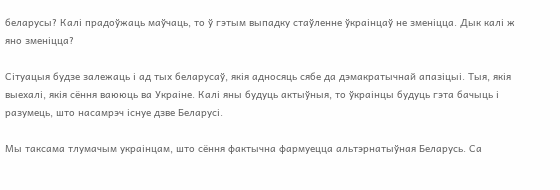беларусы? Калі прадоўжаць маўчаць, то ў гэтым выпадку стаўленне ўкраінцаў не зменіцца. Дык калі ж яно зменіцца?

Сітуацыя будзе залежаць і ад тых беларусаў, якія адносяць сябе да дэмакратычнай апазіцыі. Тыя, якія выехалі, якія сёння ваююць ва Украіне. Калі яны будуць актыўныя, то ўкраінцы будуць гэта бачыць і разумець, што насамрэч існуе дзве Беларусі.

Мы таксама тлумачым украінцам, што сёння фактычна фармуецца альтэрнатыўная Беларусь. Са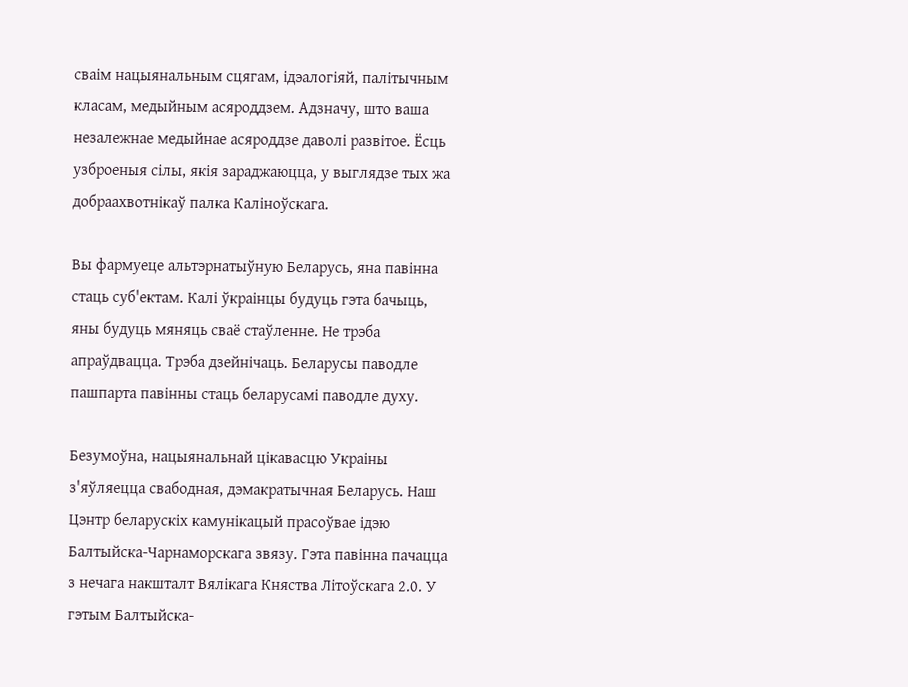сваім нацыянальным сцягам, ідэалогіяй, палітычным класам, медыйным асяроддзем. Адзначу, што ваша незалежнае медыйнае асяроддзе даволі развітое. Ёсць узброеныя сілы, якія зараджаюцца, у выглядзе тых жа добраахвотнікаў палка Каліноўскага.

Вы фармуеце альтэрнатыўную Беларусь, яна павінна стаць суб'ектам. Калі ўкраінцы будуць гэта бачыць, яны будуць мяняць сваё стаўленне. Не трэба апраўдвацца. Трэба дзейнічаць. Беларусы паводле пашпарта павінны стаць беларусамі паводле духу.

Безумоўна, нацыянальнай цікавасцю Украіны з'яўляецца свабодная, дэмакратычная Беларусь. Наш Цэнтр беларускіх камунікацый прасоўвае ідэю Балтыйска-Чарнаморскага звязу. Гэта павінна пачацца з нечага накшталт Вялікага Княства Літоўскага 2.0. У гэтым Балтыйска-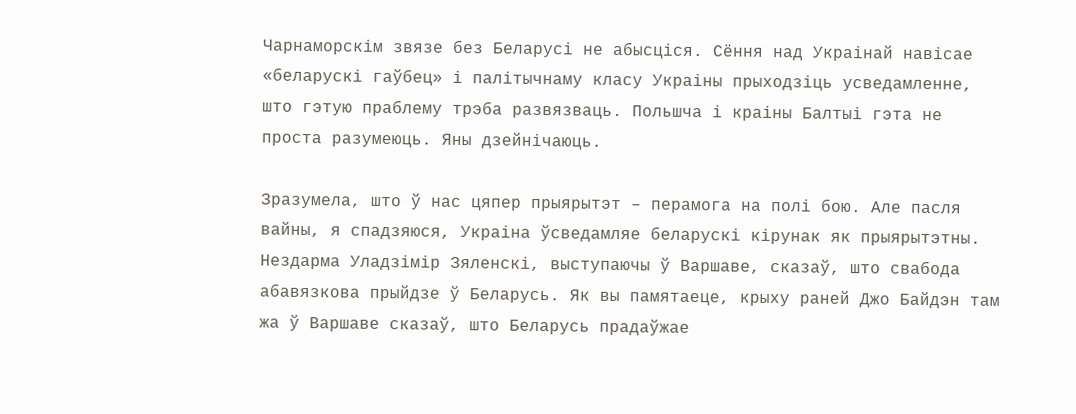Чарнаморскім звязе без Беларусі не абысціся. Сёння над Украінай навісае «беларускі гаўбец» і палітычнаму класу Украіны прыходзіць усведамленне, што гэтую праблему трэба развязваць. Польшча і краіны Балтыі гэта не проста разумеюць. Яны дзейнічаюць.

Зразумела, што ў нас цяпер прыярытэт – перамога на полі бою. Але пасля вайны, я спадзяюся, Украіна ўсведамляе беларускі кірунак як прыярытэтны. Нездарма Уладзімір Зяленскі, выступаючы ў Варшаве, сказаў, што свабода абавязкова прыйдзе ў Беларусь. Як вы памятаеце, крыху раней Джо Байдэн там жа ў Варшаве сказаў, што Беларусь прадаўжае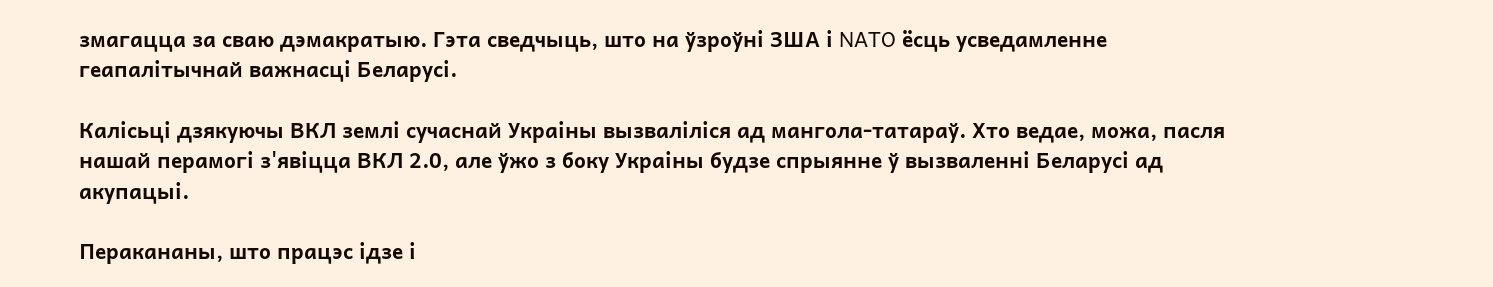змагацца за сваю дэмакратыю. Гэта сведчыць, што на ўзроўні ЗША і NATO ёсць усведамленне геапалітычнай важнасці Беларусі.

Калісьці дзякуючы ВКЛ землі сучаснай Украіны вызваліліся ад мангола-татараў. Хто ведае, можа, пасля нашай перамогі з'явіцца ВКЛ 2.0, але ўжо з боку Украіны будзе спрыянне ў вызваленні Беларусі ад акупацыі.

Перакананы, што працэс ідзе і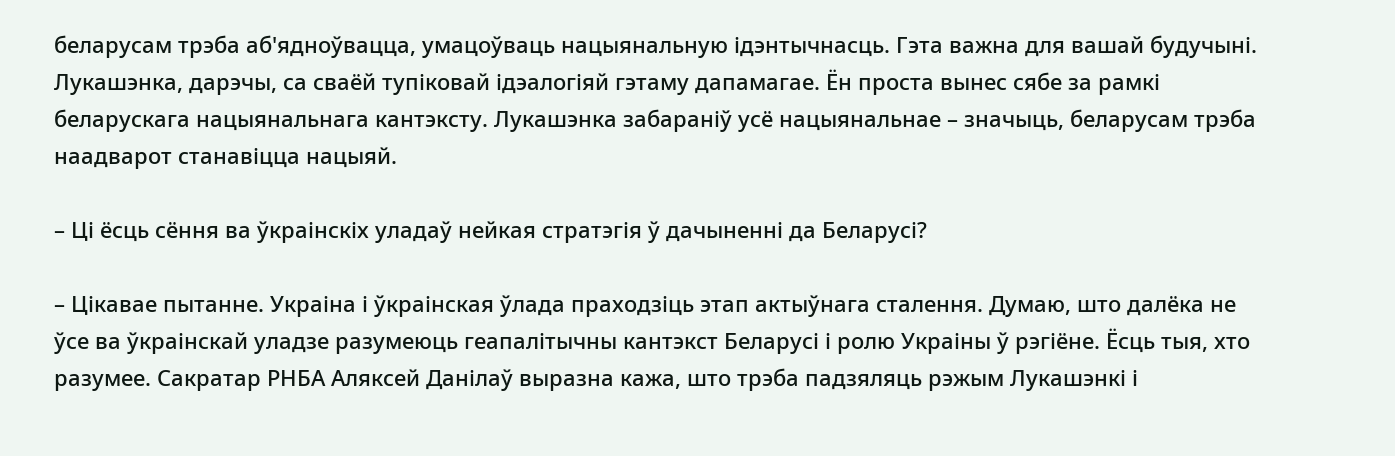беларусам трэба аб'ядноўвацца, умацоўваць нацыянальную ідэнтычнасць. Гэта важна для вашай будучыні. Лукашэнка, дарэчы, са сваёй тупіковай ідэалогіяй гэтаму дапамагае. Ён проста вынес сябе за рамкі беларускага нацыянальнага кантэксту. Лукашэнка забараніў усё нацыянальнае – значыць, беларусам трэба наадварот станавіцца нацыяй.

– Ці ёсць сёння ва ўкраінскіх уладаў нейкая стратэгія ў дачыненні да Беларусі?

– Цікавае пытанне. Украіна і ўкраінская ўлада праходзіць этап актыўнага сталення. Думаю, што далёка не ўсе ва ўкраінскай уладзе разумеюць геапалітычны кантэкст Беларусі і ролю Украіны ў рэгіёне. Ёсць тыя, хто разумее. Сакратар РНБА Аляксей Данілаў выразна кажа, што трэба падзяляць рэжым Лукашэнкі і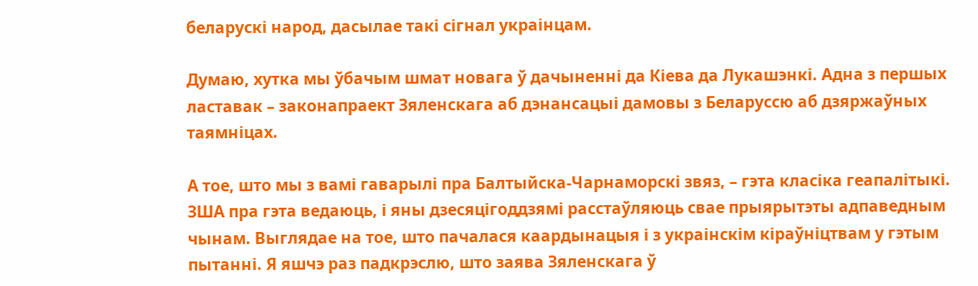беларускі народ, дасылае такі сігнал украінцам.

Думаю, хутка мы ўбачым шмат новага ў дачыненні да Кіева да Лукашэнкі. Адна з першых ластавак – законапраект Зяленскага аб дэнансацыі дамовы з Беларуссю аб дзяржаўных таямніцах.

А тое, што мы з вамі гаварылі пра Балтыйска-Чарнаморскі звяз, – гэта класіка геапалітыкі. ЗША пра гэта ведаюць, і яны дзесяцігоддзямі расстаўляюць свае прыярытэты адпаведным чынам. Выглядае на тое, што пачалася каардынацыя і з украінскім кіраўніцтвам у гэтым пытанні. Я яшчэ раз падкрэслю, што заява Зяленскага ў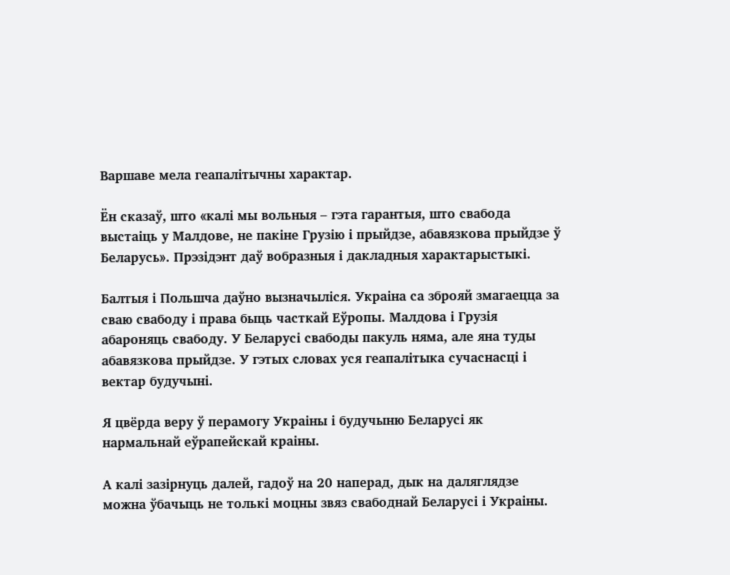Варшаве мела геапалітычны характар.

Ён сказаў, што «калі мы вольныя – гэта гарантыя, што свабода выстаіць у Малдове, не пакіне Грузію і прыйдзе, абавязкова прыйдзе ў Беларусь». Прэзідэнт даў вобразныя і дакладныя характарыстыкі.

Балтыя і Польшча даўно вызначыліся. Украіна са зброяй змагаецца за сваю свабоду і права быць часткай Еўропы. Малдова і Грузія абароняць свабоду. У Беларусі свабоды пакуль няма, але яна туды абавязкова прыйдзе. У гэтых словах уся геапалітыка сучаснасці і вектар будучыні.

Я цвёрда веру ў перамогу Украіны і будучыню Беларусі як нармальнай еўрапейскай краіны.

А калі зазірнуць далей, гадоў на 20 наперад, дык на даляглядзе можна ўбачыць не толькі моцны звяз свабоднай Беларусі і Украіны.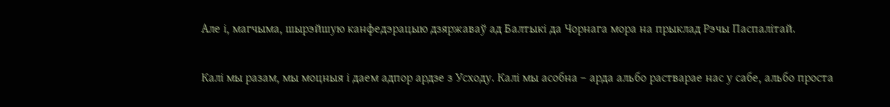Але і, магчыма, шырэйшую канфедэрацыю дзяржаваў ад Балтыкі да Чорнага мора на прыклад Рэчы Паспалітай.

Калі мы разам, мы моцныя і даем адпор ардзе з Усходу. Калі мы асобна – арда альбо растварае нас у сабе, альбо проста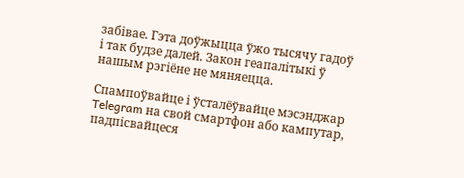забівае. Гэта доўжыцца ўжо тысячу гадоў і так будзе далей. Закон геапалітыкі ў нашым рэгіёне не мяняецца.

Спампоўвайце і ўсталёўвайце мэсэнджар Telegram на свой смартфон або кампутар, падпісвайцеся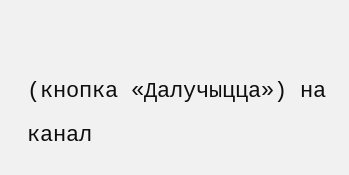(кнопка «Далучыцца») на канал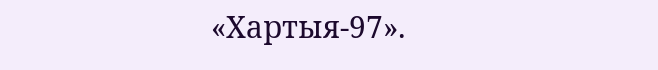«Хартыя-97».